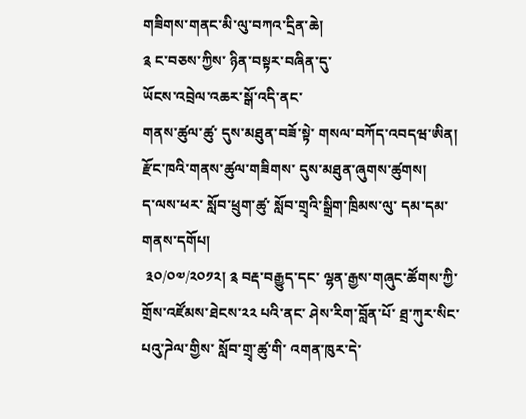གཟིགས་གནང་མི་ལུ་བཀའ་དྲིན་ཆེ།
༉ ང་བཅས་ཀྱིས་ ཉིན་བསྟར་བཞིན་དུ་
ཡོངས་འབྲེལ་འཆར་སྒོ་འདི་ནང་
གནས་ཚུལ་ཚུ་ དུས་མཐུན་བཟོ་སྟེ་ གསལ་བཀོད་འབདཝ་ཨིན།
རྫོང་ཁའི་གནས་ཚུལ་གཟིགས་ དུས་མཐུན་ཞུགས་ཚུགས།
ད་ལས་ཕར་ སློབ་ཕྲུག་ཚུ་ སློབ་གྲྭའི་སྒྲིག་ཁྲིམས་ལུ་ དམ་དམ་གནས་དགོཔ།
 ༣༠/༠༧/༢༠༡༢། ༉ བརྡ་བརྒྱུད་དང་ ལྷན་རྒྱས་གཞུང་ཚོགས་ཀྱི་ གྲོས་འཛོམས་ཐེངས་༢༢ པའི་ནང་ ཤེས་རིག་བློན་པོ་ ཐྲ་ཀུར་སིང་ པའུ་ཌེལ་གྱིས་ སློབ་གྲྭ་ཚུ་གི་ འགན་ཁུར་དེ་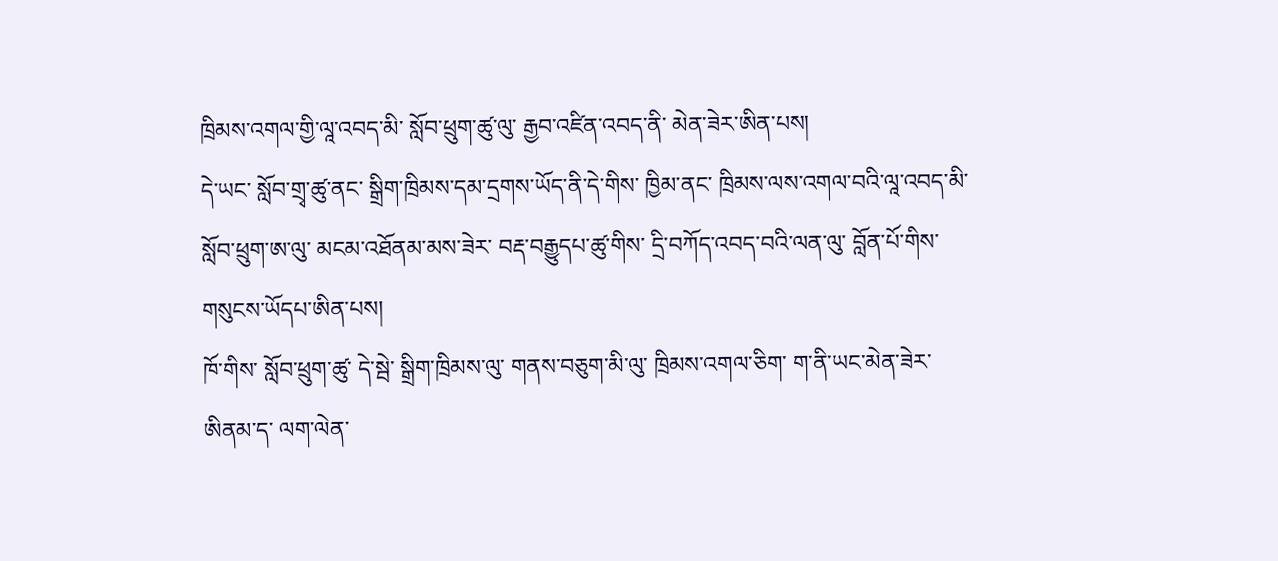ཁྲིམས་འགལ་གྱི་ལཱ་འབད་མི་ སློབ་ཕྲུག་ཚུ་ལུ་ རྒྱབ་འཛིན་འབད་ནི་ མེན་ཟེར་ཨིན་པས།
དེ་ཡང་ སློབ་གྲྭ་ཚུ་ནང་ སྒྲིག་ཁྲིམས་དམ་དྲགས་ཡོད་ནི་དེ་གིས་ ཁྱིམ་ནང་ ཁྲིམས་ལས་འགལ་བའི་ལཱ་འབད་མི་ སློབ་ཕྲུག་ཨ་ལུ་ མངམ་འཐོནམ་མས་ཟེར་ བརྡ་བརྒྱུདཔ་ཚུ་གིས་ དྲི་བཀོད་འབད་བའི་ལན་ལུ་ བློན་པོ་གིས་གསུངས་ཡོདཔ་ཨིན་པས།
ཁོ་གིས་ སློབ་ཕྲུག་ཚུ་ དེ་སྦེ་ སྒྲིག་ཁྲིམས་ལུ་ གནས་བཅུག་མི་ལུ་ ཁྲིམས་འགལ་ཅིག་ ག་ནི་ཡང་མེན་ཟེར་ཨིནམ་ད་ ལག་ལེན་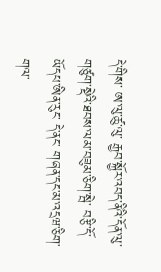དེ་གིས་ ཨ་ལུ་ཚུ་ལུ་ རྒྱབ་སྐྱོར་འབད་ནིའི་དོན་ལུ་ གཙུག་སྡེའི་ཐབས་ལམ་བཟུམ་ཅིག་སྦེ་ བརྩི་དོ་ཡོདཔ་ཨིན་རུང་ དེ་ནང་ གཞན་དང་མ་འདྲཝ་ཅིག་ གལ་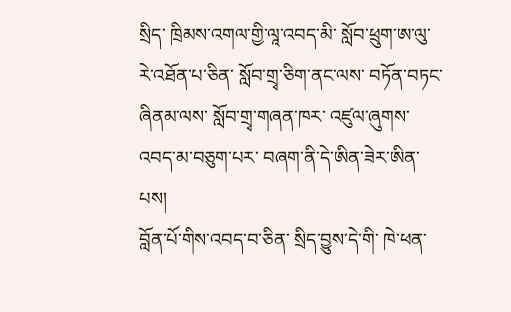སྲིད་ ཁྲིམས་འགལ་གྱི་ལཱ་འབད་མི་ སློབ་ཕྲུག་ཨ་ལུ་རེ་འཐོན་པ་ཅིན་ སློབ་གྲྭ་ཅིག་ནང་ལས་ བཏོན་བཏང་ཞིནམ་ལས་ སློབ་གྲྭ་གཞན་ཁར་ འཛུལ་ཞུགས་འབད་མ་བཅུག་པར་ བཞག་ནི་དེ་ཨིན་ཟེར་ཨིན་པས།
བློན་པོ་གིས་འབད་བ་ཅིན་ སྲིད་བྱུས་དེ་གི་ ཁེ་ཕན་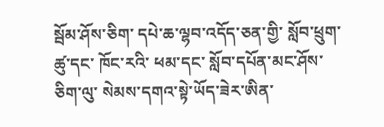སྦོམ་ཤོས་ཅིག་ དཔེ་ཆ་ལྷབ་འདོད་ཅན་གྱི་ སློབ་ཕྲུག་ཚུ་དང་ ཁོང་རའི་ ཕམ་དང་ སློབ་དཔོན་མང་ཤོས་ཅིག་ལུ་ སེམས་དགའ་སྟེ་ཡོད་ཟེར་ཨིན་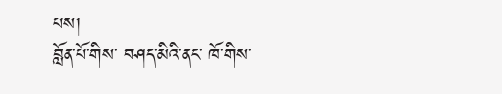པས།
བློན་པོ་གིས་ བཤད་མིའི་ནང་ ཁོ་གིས་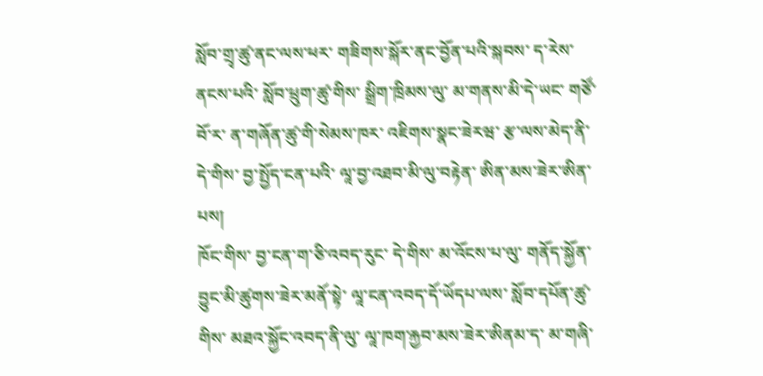སློབ་གྲྭ་ཚུ་ནང་ལས་ཕར་ གཟིགས་སྐོར་ནང་བྱོན་པའི་སྐབས་ ད་རེས་ནངས་པའི་ སློབ་ཕྲུག་ཚུ་གིས་ སྒྲིག་ཁྲིམས་ལུ་ མ་གནས་མི་དེ་ཡང་ གཙོ་བོ་ར་ ན་གཞོན་ཚུ་གི་སེམས་ཁར་ འཇིགས་སྣང་ཟེརཝ་ རྩ་ལས་མེད་ནི་དེ་གིས་ བྱ་སྤྱོད་ངན་པའི་ ལཱ་བྱ་འཐབ་མི་ལུ་བརྟེན་ ཨིན་མས་ཟེར་ཨིན་པས།
ཁོང་གིས་ བྱ་ངན་ག་ཅི་འབད་རུང་ དེ་གིས་ མ་འོངས་པ་ལུ་ གནོད་སྐྱོན་བྱུང་མི་ཚུགས་ཟེར་མནོ་སྟེ་ ལཱ་ངན་འབད་དོ་ཡོདཔ་ལས་ སློབ་དཔོན་ཚུ་གིས་ མཐའ་སྐྱོང་འབད་ནི་ལུ་ ལཱ་ཁག་རྐྱབ་མས་ཟེར་ཨིནམ་ད་ མ་གཞི་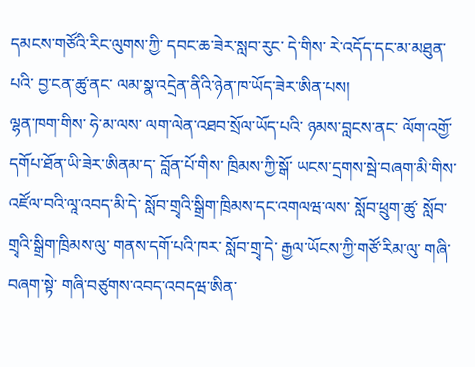དམངས་གཙོའི་རིང་ལུགས་ཀྱི་ དབང་ཆ་ཟེར་སླབ་རུང་ དེ་གིས་ རེ་འདོད་དང་མ་མཐུན་པའི་ བྱ་ངན་ཚུ་ནང་ ལམ་སྣ་འདྲེན་ནིའི་ཉེན་ཁ་ཡོད་ཟེར་ཨིན་པས།
ལྷན་ཁག་གིས་ ཧེ་མ་ལས་ ལག་ལེན་འཐབ་སྲོལ་ཡོད་པའི་ ཉམས་བླངས་ནང་ ལོག་འགྱོ་དགོཔ་ཐོན་ཡི་ཟེར་ཨིནམ་ད་ བློན་པོ་གིས་ ཁྲིམས་ཀྱི་སྒོ་ ཡངས་དྲགས་སྦེ་བཞག་མི་གིས་ འཛོལ་བའི་ལཱ་འབད་མི་དེ་ སློབ་གྲྭའི་སྒྲིག་ཁྲིམས་དང་འགལཝ་ལས་ སློབ་ཕྲུག་ཚུ་ སློབ་གྲྭའི་སྒྲིག་ཁྲིམས་ལུ་ གནས་དགོ་པའི་ཁར་ སློབ་གྲྭ་དེ་ རྒྱལ་ཡོངས་ཀྱི་གཙོ་རིམ་ལུ་ གཞི་བཞག་སྟེ་ གཞི་བཙུགས་འབད་འབདཝ་ཨིན་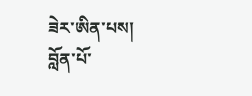ཟེར་ཨིན་པས།
བློན་པོ་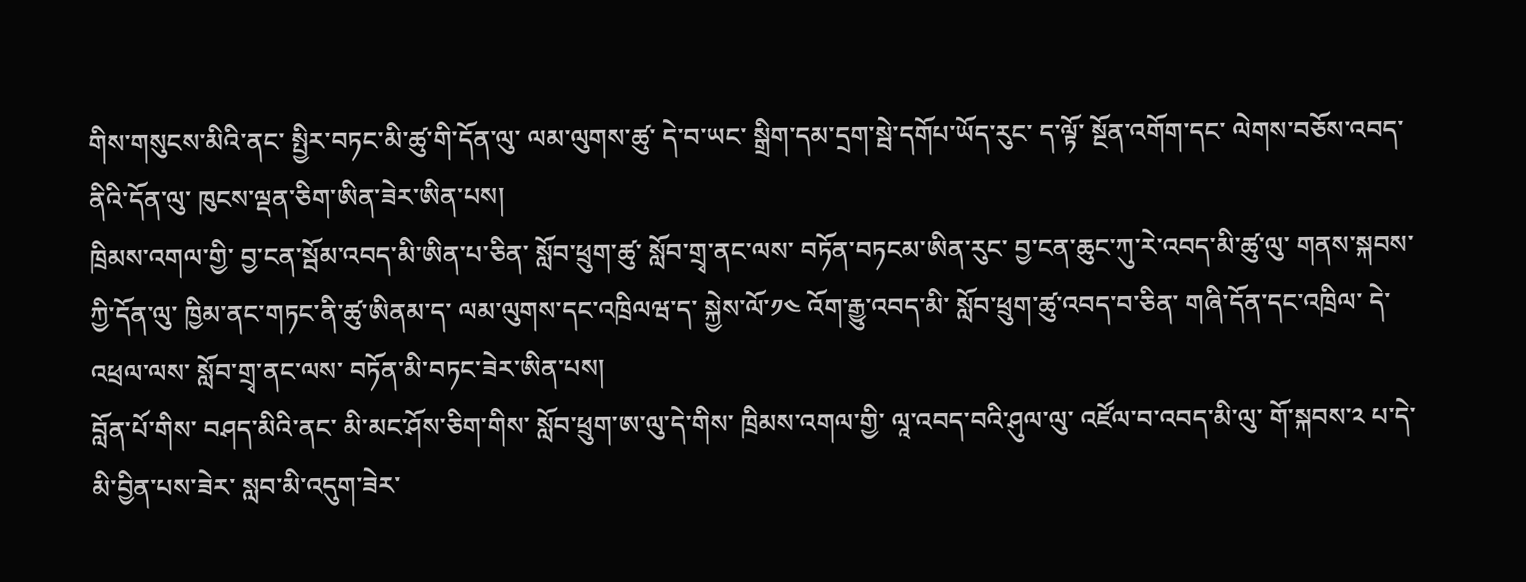གིས་གསུངས་མིའི་ནང་ སྤྱིར་བཏང་མི་ཚུ་གི་དོན་ལུ་ ལམ་ལུགས་ཚུ་ དེ་བ་ཡང་ སྒྲིག་དམ་དྲག་སྦེ་དགོཔ་ཡོད་རུང་ ད་ལྟོ་ སྔོན་འགོག་དང་ ལེགས་བཅོས་འབད་ནིའི་དོན་ལུ་ ཁུངས་ལྡན་ཅིག་ཨིན་ཟེར་ཨིན་པས།
ཁྲིམས་འགལ་གྱི་ བྱ་ངན་སྦོམ་འབད་མི་ཨིན་པ་ཅིན་ སློབ་ཕྲུག་ཚུ་ སློབ་གྲྭ་ནང་ལས་ བཏོན་བཏངམ་ཨིན་རུང་ བྱ་ངན་ཆུང་ཀུ་རེ་འབད་མི་ཚུ་ལུ་ གནས་སྐབས་ཀྱི་དོན་ལུ་ ཁྱིམ་ནང་གཏང་ནི་ཚུ་ཨིནམ་ད་ ལམ་ལུགས་དང་འཁྲིལཝ་ད་ སྐྱེས་ལོ་༡༤ འོག་རྒྱུ་འབད་མི་ སློབ་ཕྲུག་ཚུ་འབད་བ་ཅིན་ གཞི་དོན་དང་འཁྲིལ་ དེ་འཕྲལ་ལས་ སློབ་གྲྭ་ནང་ལས་ བཏོན་མི་བཏང་ཟེར་ཨིན་པས།
བློན་པོ་གིས་ བཤད་མིའི་ནང་ མི་མང་ཤོས་ཅིག་གིས་ སློབ་ཕྲུག་ཨ་ལུ་དེ་གིས་ ཁྲིམས་འགལ་གྱི་ ལཱ་འབད་བའི་ཤུལ་ལུ་ འཛོལ་བ་འབད་མི་ལུ་ གོ་སྐབས་༢ པ་དེ་ མི་བྱིན་པས་ཟེར་ སླབ་མི་འདུག་ཟེར་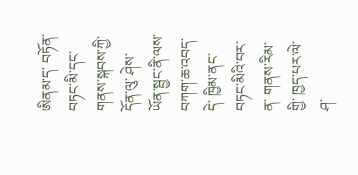ཨིནམ་ད་ བཏོན་བཏང་མི་དང་ གནས་སྐབས་ཀྱི་དོན་ལུ་ ཤེས་ཡོན་སྦྱང་ནི་ལས་ བཀག་ཆ་འབད་དེ་ ཁྱིམ་ནང་བཏང་མིའི་བར་ན་ གནས་རིམ་གྱི་ ཁྱད་པར་ལེ་ཤ་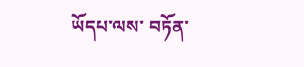ཡོདཔ་ལས་ བཏོན་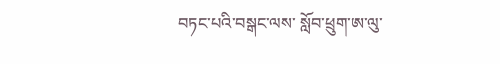བཏང་པའི་བསྒང་ལས་ སློབ་ཕྲུག་ཨ་ལུ་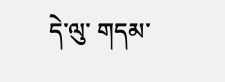དེ་ལུ་ གདམ་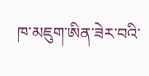ཁ་མཇུག་ཨིན་ཟེར་བའི་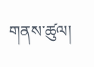གནས་ཚུལ།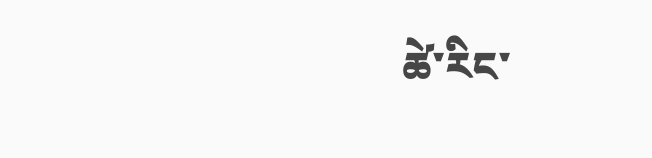ཚེ་རིང་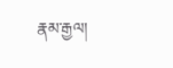རྣམ་རྒྱལ།